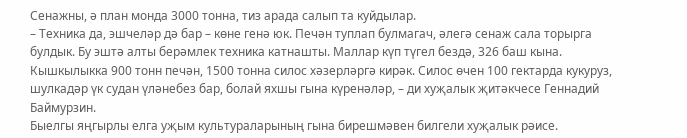Сенажны, ә план монда 3000 тонна, тиз арада салып та куйдылар.
– Техника да, эшчеләр дә бар – көне генә юк. Печән туплап булмагач, әлегә сенаж сала торырга булдык. Бу эштә алты берәмлек техника катнашты. Маллар күп түгел бездә, 326 баш кына. Кышкылыкка 900 тонн печән, 1500 тонна силос хәзерләргә кирәк. Силос өчен 100 гектарда кукуруз, шулкадәр үк судан үләнебез бар, болай яхшы гына күренәләр, – ди хуҗалык җитәкчесе Геннадий Баймурзин.
Быелгы яңгырлы елга уҗым культураларының гына бирешмәвен билгели хуҗалык рәисе.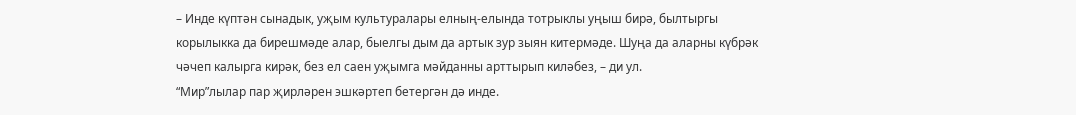– Инде күптән сынадык, уҗым культуралары елның-елында тотрыклы уңыш бирә, былтыргы корылыкка да бирешмәде алар, быелгы дым да артык зур зыян китермәде. Шуңа да аларны күбрәк чәчеп калырга кирәк, без ел саен уҗымга мәйданны арттырып киләбез, – ди ул.
“Мир”лылар пар җирләрен эшкәртеп бетергән дә инде.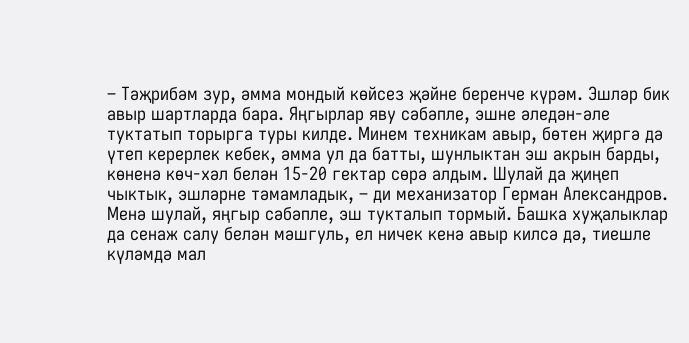– Тәҗрибәм зур, әмма мондый көйсез җәйне беренче күрәм. Эшләр бик авыр шартларда бара. Яңгырлар яву сәбәпле, эшне әледән-әле туктатып торырга туры килде. Минем техникам авыр, бөтен җиргә дә үтеп керерлек кебек, әмма ул да батты, шунлыктан эш акрын барды, көненә көч-хәл белән 15-20 гектар сөрә алдым. Шулай да җиңеп чыктык, эшләрне тәмамладык, – ди механизатор Герман Александров.
Менә шулай, яңгыр сәбәпле, эш тукталып тормый. Башка хуҗалыклар да сенаж салу белән мәшгуль, ел ничек кенә авыр килсә дә, тиешле күләмдә мал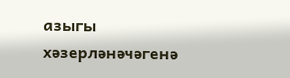азыгы хәзерләнәчәгенә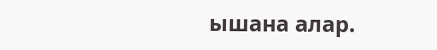ышана алар.